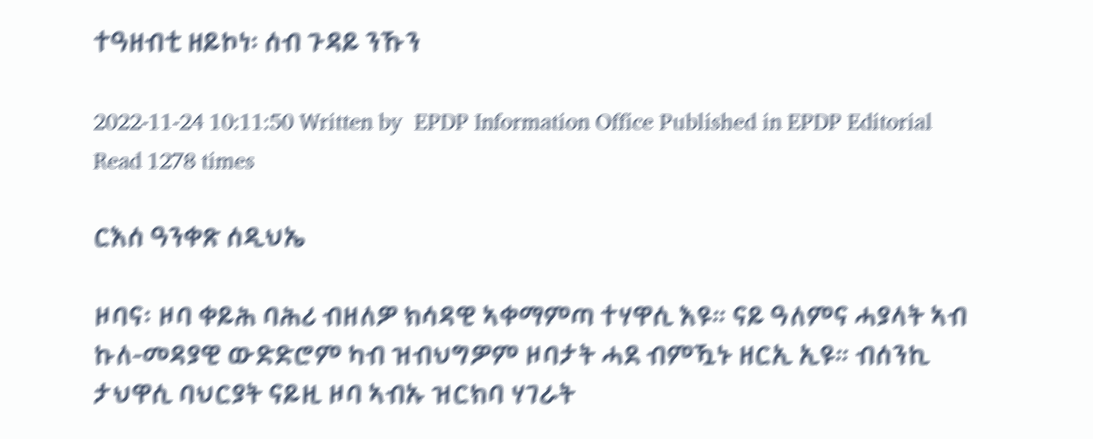ተዓዘብቲ ዘይኮነ፡ ሰብ ጉዳይ ንኹን

2022-11-24 10:11:50 Written by  EPDP Information Office Published in EPDP Editorial Read 1278 times

ርእሰ ዓንቀጽ ሰዲህኤ

ዞባና፡ ዞባ ቀይሕ ባሕሪ ብዘለዎ ክሳዳዊ ኣቀማምጣ ተሃዋሲ እዩ። ናይ ዓለምና ሓያላት ኣብ ኩለ-መዳያዊ ውድድሮም ካብ ዝብህግዎም ዞባታት ሓደ ብምዃኑ ዘርኢ ኢዩ። ብሰንኪ ታህዋሲ ባህርያት ናይዚ ዞባ ኣብኡ ዝርክባ ሃገራት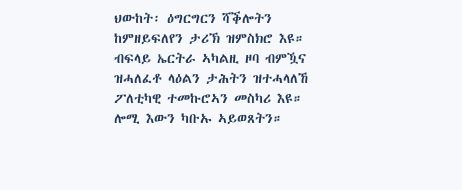ህውከት፡ ዕግርግርን ሻቕሎትን ከምዘይፍለየን ታሪኽ ዝምስክሮ እዩ። ብፍላይ ኤርትራ ኣካልዚ ዞባ ብምዃና ዝሓለፈቶ ላዕልን ታሕትን ዝተሓላለኸ ፖለቲካዊ ተመኩሮኣን መስካሪ እዩ። ሎሚ እውን ካቡኡ ኣይወጸትን።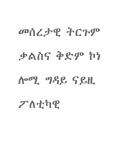መሰረታዊ ትርጉም ቃልስና ቅድም ኮነ ሎሚ ግዳይ ናይዚ ፖለቲካዊ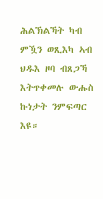ሕልኽልኻት ካብ ምዃን ወጺእካ ኣብ ህዱእ ዞባ ብጸጋኻ እትጥቀመሉ ውሑስ ኩነታት ንምፍጣር እዩ።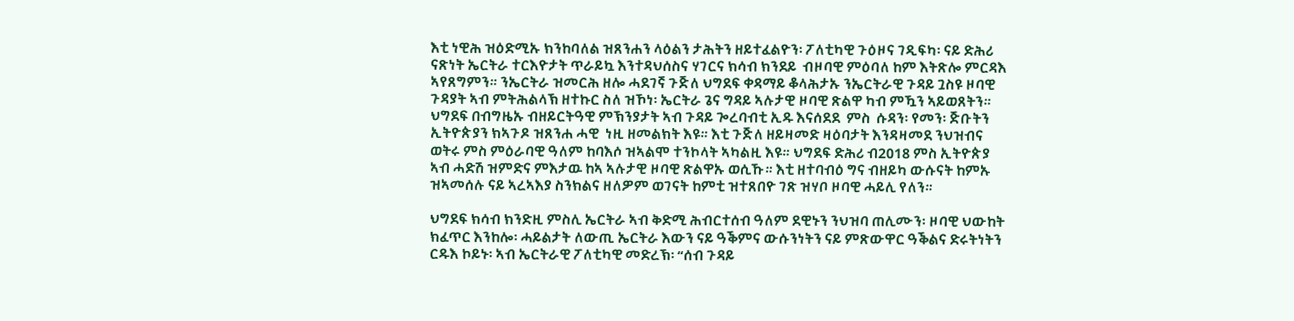እቲ ነዊሕ ዝዕድሚኡ ክንከባለል ዝጸንሐን ላዕልን ታሕትን ዘይተፈልዮን፡ ፖለቲካዊ ጉዕዞና ገዲፍካ፡ ናይ ድሕሪ ናጽነት ኤርትራ ተርእዮታት ጥራይኳ እንተዳህሰስና ሃገርና ክሳብ ክንደይ  ብዞባዊ ምዕባለ ከም እትጽሎ ምርዳእ ኣየጸግምን። ንኤርትራ ዝመርሕ ዘሎ ሓደገኛ ጉጅለ ህግደፍ ቀዳማይ ቆላሕታኡ ንኤርትራዊ ጉዳይ ጓስዩ ዞባዊ ጉዳያት ኣብ ምትሕልላኽ ዘተኩር ስለ ዝኾነ፡ ኤርትራ ጌና ግዳይ ኣሉታዊ ዞባዊ ጽልዋ ካብ ምዃን ኣይወጸትን። ህግደፍ በብግዜኡ ብዘይርትዓዊ ምኽንያታት ኣብ ጉዳይ ጐረባብቲ ኢዱ እናሰደደ  ምስ  ሱዳን፡ የመን፡ ጅቡትን ኢትዮጵያን ክኣጉዶ ዝጸንሐ ሓዊ  ነዚ ዘመልክት እዩ። እቲ ጉጅለ ዘይዛመድ ዛዕባታት እንዳዛመደ ንህዝብና ወትሩ ምስ ምዕራባዊ ዓለም ከባእሶ ዝኣልሞ ተንኮላት ኣካልዚ እዩ። ህግደፍ ድሕሪ ብ2018 ምስ ኢትዮጵያ ኣብ ሓድሽ ዝምድና ምእታዉ ከኣ ኣሉታዊ ዞባዊ ጽልዋኡ ወሲኹ። እቲ ዘተባብዕ ግና ብዘይካ ውሱናት ከምኡ ዝኣመሰሉ ናይ ኣረኣእያ ስንክልና ዘለዎም ወገናት ከምቲ ዝተጸበዮ ገጽ ዝሃቦ ዞባዊ ሓይሊ የለን።

ህግደፍ ክሳብ ክንድዚ ምስሊ ኤርትራ ኣብ ቅድሚ ሕብርተሰብ ዓለም ደዊኑን ንህዝባ ጠሊሙን፡ ዞባዊ ህውከት ክፈጥር እንከሎ፡ ሓይልታት ለውጢ ኤርትራ እውን ናይ ዓቕምና ውሱንነትን ናይ ምጽውዋር ዓቕልና ድሩትነትን ርዱእ ኮይኑ፡ ኣብ ኤርትራዊ ፖለቲካዊ መድረኽ፡ “ሰብ ጉዳይ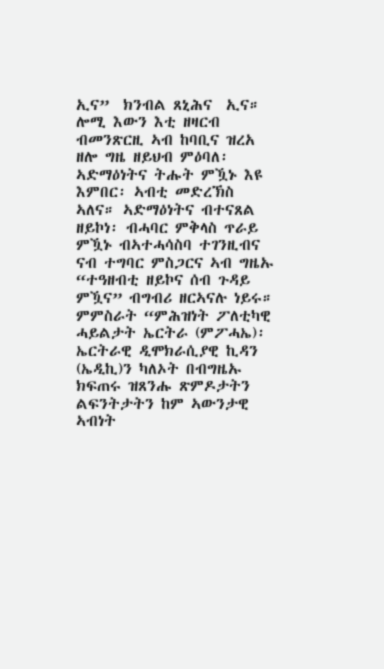ኢና”  ክንብል ጸኒሕና  ኢና። ሎሚ እውን እቲ ዘዛርብ ብመንጽርዚ ኣብ ከባቢና ዝረአ ዘሎ ግዜ ዘይህብ ምዕባለ፡ ኣድማዕነትና ትሑት ምዃኑ እዩ እምበር፡ ኣብቲ መድረኽስ ኣለና። ኣድማዕነትና ብተናጸል ዘይኮነ፡ ብሓባር ምቅላስ ጥራይ ምዃኑ ብኣተሓሳስባ ተገንዚብና ናብ ተግባር ምስጋርና ኣብ ግዜኡ “ተዓዘብቲ ዘይኮና ሰብ ጉዳይ ምዃና” ብግብሪ ዘርኣናሉ ነይሩ። ምምስራት “ምሕዝነት ፖለቲካዊ ሓይልታት ኤርትራ (ምፖሓኤ)፡ ኤርትራዊ ዲሞክራሲያዊ ኪዳን (ኤዲኪ)ን ካለኦት በብግዜኡ ክፍጠሩ ዝጸንሑ ጽምዶታትን ልፍንትታትን ከም ኣውንታዊ ኣብነት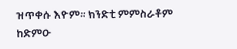ዝጥቀሱ እዮም። ክንድቲ ምምስራቶም ከድምዑ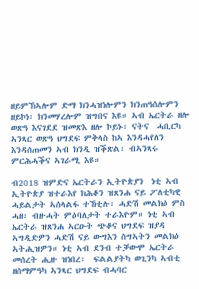ዘይምኽኣሎም ድማ ክንሓዝነሎምን ክንጠዓሰሎምን ዘይኮነ፡ ክንመሃረሎም ዝግበና እዩ። ኣብ ኤርትራ ዘሎ ወጽዓ እናገደደ ዝመጽእ ዘሎ ኮይኑ፡ ናትና  ሓቢርካ ኣንጻር ወጽዓ ህግደፍ ምቅላስ ከኣ እንዳሓየለን እንዳሰጠመን ኣብ ክንዲ ዝቕጽል፡ ብኣንጻሩ ምርሕሓቕና ኣገራሚ እዩ።

ብ2018 ዝምድና ኤርትራን ኢትዮጵያን  ነቲ ኣብ ኢትዮጵያ ዝተራእየ ክሕቆን ዝጸንሐ ናይ ፖለቲካዊ ሓይልታት ኣሰላልፋ ተኸቲሉ፡ ሓድሽ መልክዕ ምስ ሓዘ፡ ብዙሓት ምዕባለታት ተራእዮም። ነቲ ኣብ ኤርትራ ዝጸንሐ ኣርዑት ጭቆና ህግደፍ ዝያዳ ኣግዲድዎን ሓድሽ ናይ ውግእን ስግኣትን መልክዕ ኣትሒዝዎን። ነቲ ኣብ ደንብ ተቓውሞ ኤርትራ መሰረት ሒዙ ዝነበረ፡  ፍልልያትካ ወጊንካ ኣብቲ ዘሰማምዓካ ኣንጻር ህግደፍ ብሓባር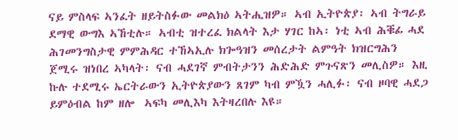ናይ ምስላፍ ኣንፈት ዘይትስፉው መልክዕ ኣትሒዝዎ። ኣብ ኢትዮጵያ፡ ኣብ ትግራይ ደማዊ ውግእ ኣኸቲሉ። ኣብቲ ዝተረፈ ክልላት እታ ሃገር ከኣ፡ ነቲ ኣብ ሕቑፊ ሓደ ሕገመንግስታዊ ምምሕዳር ተኸኣኢሉ ክጐዓዝን መሰረታት ልምዓት ክዝርግሕን ጀሚሩ ዝነበረ ኣካላት፡ ናብ ሓደገኛ ምብትታንን ሕድሕድ ምጉናጽን መሊስዎ። እዚ ኩሉ ተደሚሩ ኤርትራውን ኢትዮጵያውን ጸገም ካብ ምዃን ሓሊፉ፡ ናብ ዞባዊ ሓደጋ ይምዕብል ከም ዘሎ  ኣፍካ መሊእካ እትዛረበሉ እዩ።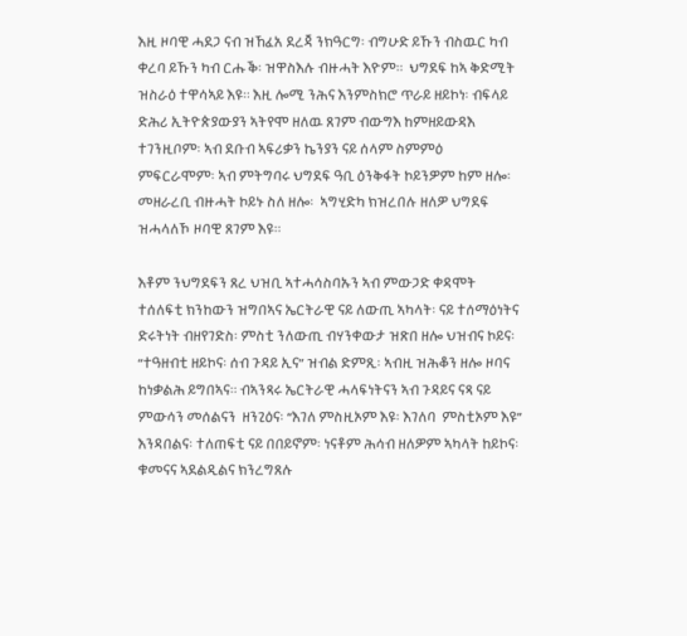እዚ ዞባዊ ሓደጋ ናብ ዝኸፈአ ደረጃ ንክዓርግ፡ ብግሁድ ይኹን ብስዉር ካብ ቀረባ ይኹን ካብ ርሑቕ፡ ዝዋስእሉ ብዙሓት እዮም።  ህግደፍ ከኣ ቅድሚት ዝስራዕ ተዋሳኣይ እዩ። እዚ ሎሚ ንሕና እንምስክሮ ጥራይ ዘይኮነ፡ ብፍላይ ድሕሪ ኢትዮጵያውያን ኣትየሞ ዘለዉ ጸገም ብውግእ ከምዘይውዳእ ተገንዚቦም፡ ኣብ ደቡብ ኣፍሪቃን ኬንያን ናይ ሰላም ስምምዕ ምፍርራሞም፡ ኣብ ምትግባሩ ህግደፍ ዓቢ ዕንቅፋት ኮይንዎም ከም ዘሎ፡ መዘራረቢ ብዙሓት ኮይኑ ስለ ዘሎ፡  ኣግሂድካ ክዝረበሉ ዘለዎ ህግደፍ ዝሓላለኾ ዞባዊ ጸገም እዩ።

እቶም ንህግደፍን ጸረ ህዝቢ ኣተሓሳስባኡን ኣብ ምውጋድ ቀዳሞት ተሰለፍቲ ክንከውን ዝግበኣና ኤርትራዊ ናይ ለውጢ ኣካላት፡ ናይ ተሰማዕነትና ድሩትነት ብዘየገድስ፡ ምስቲ ንለውጢ ብሃንቀውታ ዝጽበ ዘሎ ህዝብና ኮይና፡ “ተዓዘብቲ ዘይኮና፡ ሰብ ጉዳይ ኢና” ዝብል ድምጺ፡ ኣብዚ ዝሕቆን ዘሎ ዞባና ከነቃልሕ ይግበኣና። ብኣንጻሩ ኤርትራዊ ሓላፍነትናን ኣብ ጉዳይና ናጻ ናይ ምውሳን መሰልናን  ዘንጊዕና፡ “እገለ ምስዚኦም እዩ፡ እገለባ  ምስቲኦም እዩ” እንዳበልና፡ ተለጠፍቲ ናይ በበይኖም፡ ነናቶም ሕሳብ ዘለዎም ኣካላት ከይኮና፡ ቁመናና ኣደልዲልና ክንረግጸሉ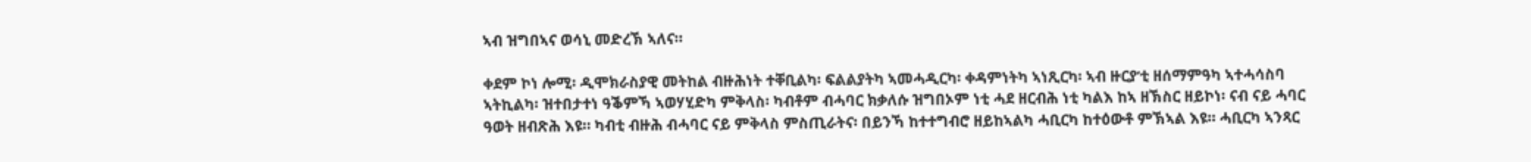ኣብ ዝግበኣና ወሳኒ መድረኽ ኣለና።

ቀደም ኮነ ሎሚ፡ ዲሞክራስያዊ መትከል ብዙሕነት ተቐቢልካ፡ ፍልልያትካ ኣመሓዲርካ፡ ቀዳምነትካ ኣነጺርካ፡ ኣብ ዙርያ’ቲ ዘሰማምዓካ ኣተሓሳስባ ኣትኪልካ፡ ዝተበታተነ ዓቕምኻ ኣወሃሂድካ ምቅላስ፡ ካብቶም ብሓባር ክቃለሱ ዝግበኦም ነቲ ሓደ ዘርብሕ ነቲ ካልእ ከኣ ዘኽስር ዘይኮነ፡ ናብ ናይ ሓባር ዓወት ዘብጽሕ እዩ። ካብቲ ብዙሕ ብሓባር ናይ ምቅላስ ምስጢራትና፡ በይንኻ ከተተግብሮ ዘይከኣልካ ሓቢርካ ከተዕውቶ ምኽኣል እዩ። ሓቢርካ ኣንጻር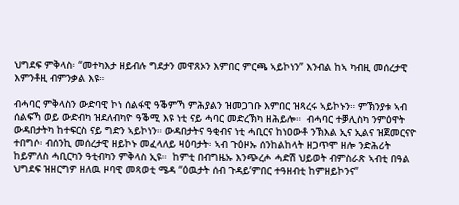ህግደፍ ምቅላስ፡ “መተካእታ ዘይብሉ ግደታን መዋጸኦን እምበር ምርጫ ኣይኮነን” እንብል ከኣ ካብዚ መሰረታዊ እምንቶዚ ብምንቃል እዩ።

ብሓባር ምቅላስን ውድባዊ ኮነ ሰልፋዊ ዓቕምኻ ምሕያልን ዝመጋገቡ እምበር ዝጻረሩ ኣይኮኑን። ምኽንያቱ ኣብ ሰልፍኻ ወይ ውድብካ ዝደለብካዮ ዓቕሚ እዩ ነቲ ናይ ሓባር መድረኽካ ዘሕይሎ።  ብሓባር ተቓሊስካ ንምዕዋት ውዳበታትካ ከተፍርስ ናይ ግድን ኣይኮነን። ውዳበታትና ዓቂብና ነቲ ሓቢርና ከነዐውቶ ንኽእል ኢና ኢልና ዝጀመርናዮ ተበግሶ፡ ብሰንኪ መሰረታዊ ዘይኮኑ መፈላለይ ዛዕባታት፡ ኣብ ጉዕዞኡ ሰንከልከላት ዘጋጥሞ ዘሎ ንድሕሪት ከይምለስ ሓቢርካን ዓቲብካን ምቅላስ ኢዩ።  ከምቲ በብግዜኡ እንጭረሖ ሓድሽ ህይወት ብምስራጽ ኣብቲ በዓል ህግደፍ ዝዘርግዎ ዘለዉ ዞባዊ መጻወቲ ሜዳ “ዕዉታት ሰብ ጉዳይ’ምበር ተዓዘብቲ ከምዘይኮንና”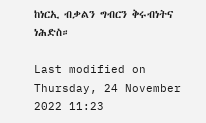ከነርኢ ብቃልን ግብርን ቅሩብነትና ነሕድስ።

Last modified on Thursday, 24 November 2022 11:23